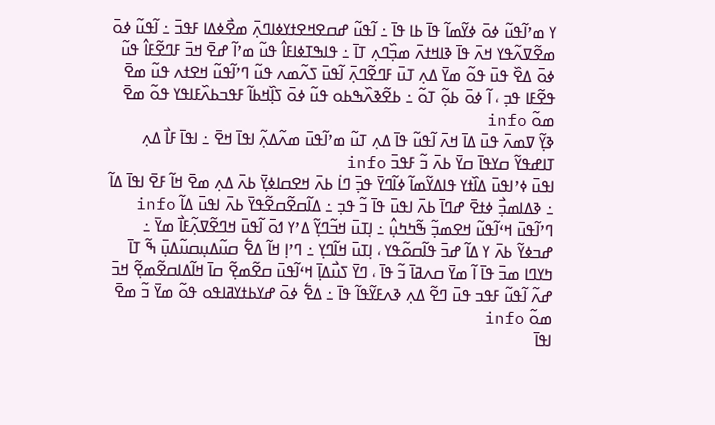ߌ ߘߴߊ߬ߟߎ߬ ߦߋ߫ ߦߌ߬ߘߊ߬ ߟߊ߫ ߕߊ ߟߊ߫ ߸ ߊ߬ߟߎ߬ ߝߛߐߞߐߙߌߦߊߣߍ߲߫ ߘߐ߯ߦߡߊ ߓߟߏ߫ ߸ ߊ߬ߟߎ߬ ߦߋ߫ ߘߐ߬ߜߍ߬ߟߌ ߞߍ߫ ߟߊ߫ ߢߊߞߙߍ߫ ߘߏ߲߰ߣߍ߲ ߠߊ߫ ߸ ߟߊߒߠߦߊߓߊ߮ ߟߎ߬ ߘߴߊ߬ ߝߐ߫ ߞߏ߫ ߓߣߐ߬ߓߊ߮ ߟߎ߬ ߦߋ߫ ߡߐ߰ ߟߎ߫ ߟߋ߬ ߘߌ߫ ߡߍ߲ ߠߎ߫ ߓߣߐ߬ߣߍ߲߫ ߊ߬ߟߎ߫ ߖߍ߬ߘߍ ߟߎ߬ ߣߴߊ߬ߟߎ߬ ߞߐߙߍ ߟߎ߬ ߘߐ߫ ߟߐ߬ߓߊ ߟߏ߲ ، ߊ߬ ߦߋ߫ ߕߋ߲߬ ߠߋ߬ ߸ ߕߐ߬ߢߍ߰ߒߕߋ ߟߎ߬ ߦߋ߫ ߖߊ߲߰ߞߕߊ߬ ߓߟߏߕߍ߰ߓߊߟߌ ߟߋ߬ ߘߐ߫ ߘߋ߬ info
ߢߌ߲߬ ߜߘߍ߫ ߟߎ߫ ߡߊ߫ ߞߍ߫ ߊ߬ߟߎ߬ ߟߊ߫ ߡߍ߲ ߠߎ߬ ߘߴߊ߬ߟߎ߫ ߘߍ߬ߡߍ߲߬ ߊߟߊ߫ ߞߐ߫ ߸ ߊߟߊ߫ ߓߊ߯ ߡߍ߲ ߠߊߝߟߌ߬ ߛߌߟߊ߫ ߛߌ߫ ߕߍ߫ ߏ߬ ߓߟߏ߫ info
ߊߟߎ߫ ߦߴߊߟߎ߫ ߡߊ߰ߙߌ ߟߊߡߌ߬ߘߊ߬ ߦߊ߬ߣߌ߫ ߟߏ߲߫ ߣߊ߭ ߕߍ߫ ߞߐߛߊߦߌ߲߫ ߕߍ߫ ߡߍ߲ ߘߐ߫ ߞߊ߬ ߓߐ߫ ߊߟߊ߫ ߡߊ߬ ߸ ߢߡߊߘߏ߲߯ ߦߙߐ߫ ߝߣߊ߫ ߕߍ߫ ߊߟߎ߫ ߟߊ߫ ߏ߬ ߟߏ߲ ߸ ߡߊ߬ߛߐ߬ߛߐ߬ߟߌ߫ ߕߍ߫ ߊߟߎ߫ ߡߊ߬ info
ߣߴߊ߬ߟߎ߫ ߞߵߊ߬ߟߎ߬ ߞߐߘߏ߲߬ ߒ߬ߤߤߎ߲߮ ߸ ߊ߲ߠߎ߫ ߞߏ߬ߣߌ߲߬ ߡߴߌ ߗߋ߫ ߊ߬ߟߎ߫ ߞߣߐ߬ߜߍ߲߬ߓߊ߯ ߘߌ߫ ߸ ߝߏߦߌ߬ ߕߍ߫ ߌ ߡߊ߬ ߝߏ߫ ߟߊ߬ߛߋ߬ߟߌ ، ߊ߲ߠߎ߫ ߞߊ߬ߣߌ߲ ߸ ߣߴߊ߲ ߞߊ߬ ߡߐ߱ ߛߎ߬ߡߎ߲ߛߎ߬ߡߎ߲߫ ߒ߬ ߠߊ߫ ߤߌߣߊ ߘߏ߫ ߟߊ߫ ߊ߬ ߘߌ߫ ߛߍߥߊ߫ ߏ߬ ߟߊ߫ ، ߣߌ߫ ߖߎ߯ߡߊ߲߫ ߞߵߊ߬ߟߎ߫ ߛߐ߬ߘߐ߲߬ ߛߊ߫ ߞߊ߬ߡߊߛߐ߬ߘߐ߲߬ ߞߏ߫ ߝߍ߬ ߊ߬ߟߎ߬ ߓߟߏ ߟߎ߫ ߣߐ߬ ߡߍ߲ ߢߍߓߌ߬ߟߊ߬ ߟߊ߫ ߸ ߡߐ߱ ߦߋ߫ ߝߌߕߙߌߥߊߟߋ ߟߋ߬ ߘߌ߫ ߏ߬ ߘߐ߫ ߘߋ߬ info
ߊߟߊ߫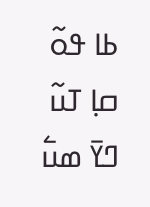ߕߊ ߟߋ߬ ߛߊ߲ ߠߎ߬ ߣߌ߫ ߘߎ߱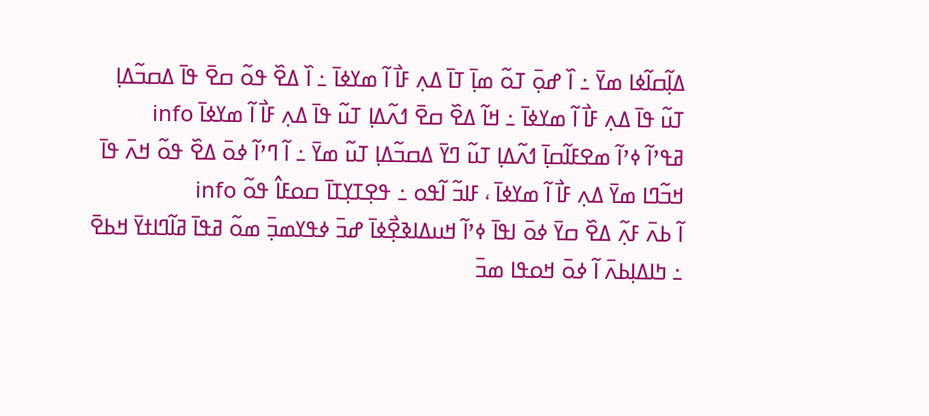ߡߊ߲߬ߛߊ߬ߦߊ ߘߌ߫ ߸ ߊ߰ ߝߋ߲߫ ߠߋ߬ ߘߊ߲߫ ߠߊ߫ ߡߍ߲ ߓߊ߯ ߊ߬ ߘߌߦߊ߫ ߸ ߊ߰ ߡߐ߰ ߟߋ߬ ߛߐ߫ ߟߊ߫ ߡߛߏ߬ߡߊ߲ ߠߎ߬ ߟߊ߫ ߡߍ߲ ߓߊ߯ ߊ߬ ߘߌߦߊ߫ ߸ ߞߊ߬ ߡߐ߰ ߛߐ߫ ߗߍ߬ߡߊ߲ ߠߎ߬ ߟߊ߫ ߡߍ߲ ߓߊ߯ ߊ߬ ߘߌߦߊ߫ info
ߥߟߴߊ߬ ߦߴߊ߬ ߘߐߓߊ߬ߛߊ߲߫ ߗߍ߬ߡߊ߲ ߠߎ߬ ߣߌ߫ ߡߛߏ߬ߡߊ߲ ߠߎ߬ ߘߌ߫ ߸ ߊ߬ ߣߴߊ߬ ߦߋ߫ ߡߐ߰ ߟߋ߬ ߞߍ߫ ߟߊ߫ ߞߏ߬ߣߊ ߘߌ߫ ߡߍ߲ ߓߊ߯ ߊ߬ ߘߌߦߊ߫ ، ߓߊߏ߬ ߊ߬ߟߋ ߸ ߟߐ߲ߠߌ߲ߠߊ߫ ߛߋߓߊ߮ ߟߋ߬ info
ߊ߬ ߕߍ߫ ߓߍ߲߬ ߡߐ߰ ߛߌ߫ ߦߋ߫ ߊߟߊ߫ ߦߴߊ߬ ߞߎߡߊߢߐ߲߯ߦߊ߫ ߝߏ߫ ߦߟߌߘߏ߲߫ ߘߋ߬ ߥߟߊ߫ ߥߊ߬ߣߊߙߌ߫ ߞߕߐ߫ ߸ ߤߊߡߊ߲ߕߍ߫ ߊ߬ ߦߋ߫ ߞߋߟߊ ߘߏ߫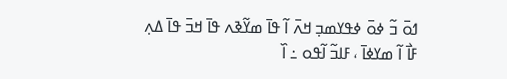ߗߋ߫ ߏ߬ ߦߋ߫ ߦߟߌߘߏ߲ ߞߍ߫ ߊ߬ ߟߊ߫ ߘߌ߬ߢߍ ߟߊ߫ ߞߏ߫ ߟߊ߫ ߡߍ߲ ߓߊ߯ ߊ߬ ߘߌߦߊ߫ ، ߓߊߏ߬ ߊ߬ߟߋ ߸ ߊ߰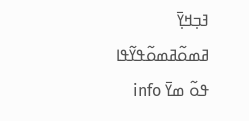ߔߏ߲ߞߌ߲߫ ߥߘߋ߬ߥߘߋ߬ߟߌ߬ߟߊ ߟߋ߬ ߘߌ߫ info